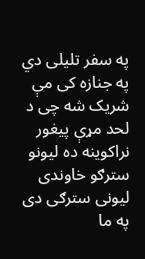په سفر تلیلی دي په جنازه کی مې شریک شه چی د لحد مړې پیغور نراکوینه ده لیونو سترګو خاوندی لیونی سترګی دی په ما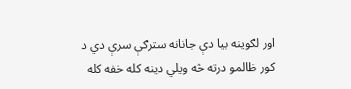اور لګوینه بيا دې جانانه سترګې سرې دي د کور ظالمو درته څه ويلي دينه کله خفه کله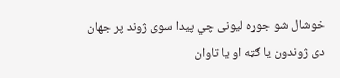خوشال شو جوړه لیونی چي پیدا سوی ژوند پر جهان دی ژوندون یا ګټه او یا تاوان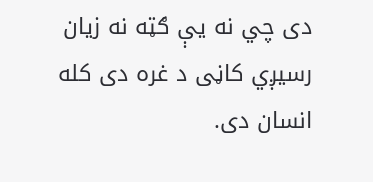دی چي نه یې ګټه نه زیان رسیږي کاڼی د غره دی کله انسان دی.